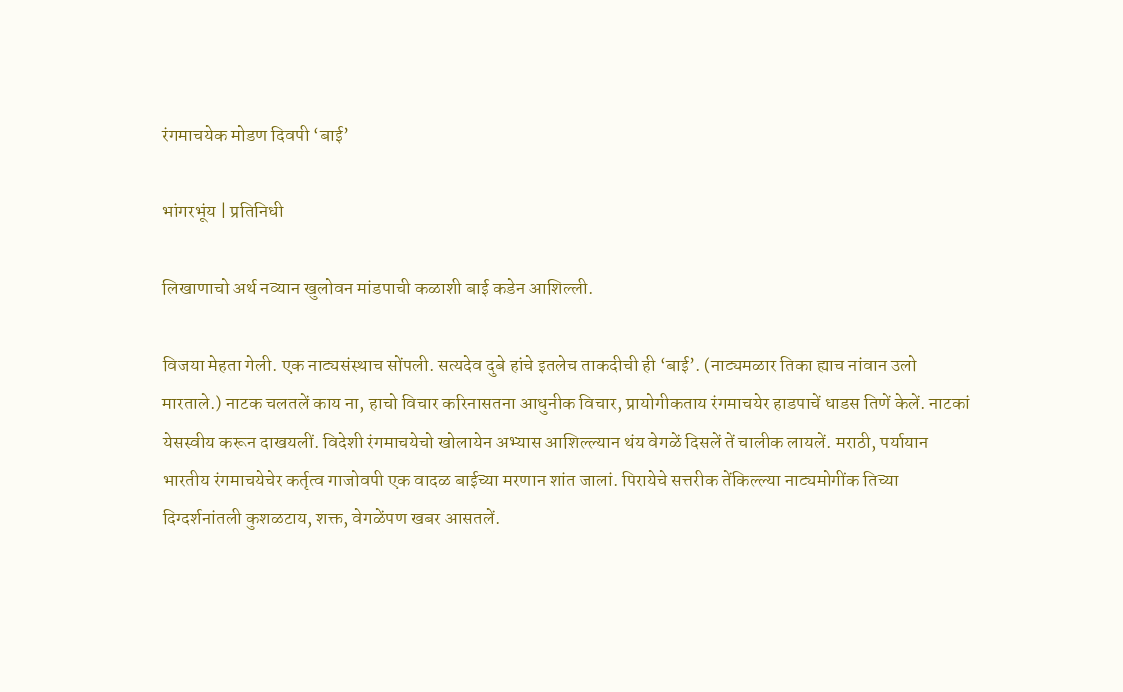रंगमाचयेक मोडण दिवपी ‘बाई’

भांगरभूंय | प्रतिनिधी

लिखाणाचो अर्थ नव्यान खुलोवन मांडपाची कळाशी बाई कडेन आशिल्ली.

विजया मेहता गेली. एक नाट्यसंस्थाच सोंपली. सत्यदेव दुबे हांचे इतलेच ताकदीची ही ‘बाई’. (नाट्यमळार तिका ह्याच नांवान उलो मारताले.) नाटक चलतलें काय ना, हाचो विचार करिनासतना आधुनीक विचार, प्रायोगीकताय रंगमाचयेर हाडपाचें धाडस तिणें केलें. नाटकां येसस्वीय करून दाखयलीं. विदेशी रंगमाचयेचो खोलायेन अभ्यास आशिल्ल्यान थंय वेगळें दिसलें तें चालीक लायलें. मराठी, पर्यायान भारतीय रंगमाचयेचेर कर्तृत्व गाजोवपी एक वादळ बाईच्या मरणान शांत जालां. पिरायेचे सत्तरीक तेंकिल्ल्या नाट्यमोगींक तिच्या दिग्दर्शनांतली कुशळटाय, शक्त, वेगळेंपण खबर आसतलें.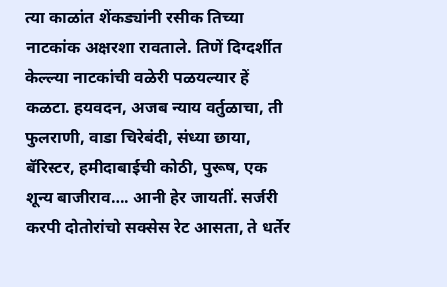त्या काळांत शेंकड्यांनी रसीक तिच्या नाटकांक अक्षरशा रावताले. तिणें दिग्दर्शीत केल्ल्या नाटकांची वळेरी पळयल्यार हें कळटा. हयवदन, अजब न्याय वर्तुळाचा, ती फुलराणी, वाडा चिरेबंदी, संध्या छाया, बॅरिस्टर, हमीदाबाईची कोठी, पुरूष, एक शून्य बाजीराव…. आनी हेर जायतीं. सर्जरी करपी दोतोरांचो सक्सेस रेट आसता, ते धर्तेर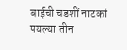बाईची चडशीं नाटकां पयल्या तीन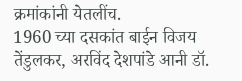क्रमांकांनी येतलींच.
1960 च्या दसकांत बाईन विजय तेंडुलकर, अरविंद देशपांडे आनी डॉ.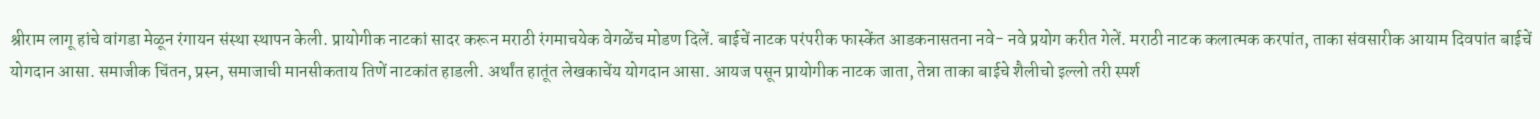श्रीराम लागू हांचे वांगडा मेळून रंगायन संस्था स्थापन केली. प्रायोगीक नाटकां सादर करून मराठी रंगमाचयेक वेगळेंच मोडण दिलें. बाईचें नाटक परंपरीक फास्केंत आडकनासतना नवे- नवे प्रयोग करीत गेलें. मराठी नाटक कलात्मक करपांत, ताका संवसारीक आयाम दिवपांत बाईचें योगदान आसा. समाजीक चिंतन, प्रस्न, समाजाची मानसीकताय तिणें नाटकांत हाडली. अर्थांत हातूंत लेखकाचेंय योगदान आसा. आयज पसून प्रायोगीक नाटक जाता, तेन्ना ताका बाईचे शैलीचो इल्लो तरी स्पर्श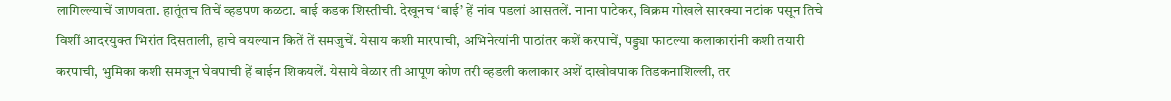लागिल्ल्याचें जाणवता. हातूंतच तिचें व्हडपण कळटा. बाई कडक शिस्तीची. देखूनच ‘बाई’ हें नांव पडलां आसतलें. नाना पाटेकर, विक्रम गोखले सारक्या नटांक पसून तिचे विशीं आदरयुक्त भिरांत दिसताली, हाचे वयल्यान कितें तें समजुचें. येसाय कशी मारपाची, अभिनेत्यांनी पाठांतर कशें करपाचें, पड्ड्या फाटल्या कलाकारांनी कशी तयारी करपाची, भुमिका कशी समजून घेवपाची हें बाईन शिकयलें. येसाये वेळार ती आपूण कोण तरी व्हडली कलाकार अशें दाखोवपाक तिडकनाशिल्ली, तर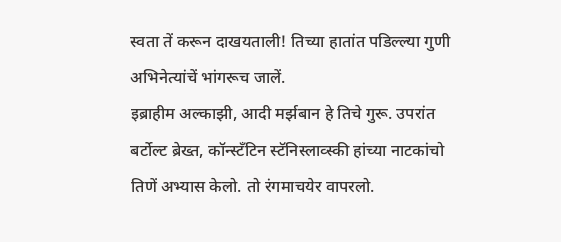स्वता तें करून दाखयताली! तिच्या हातांत पडिल्ल्या गुणी अभिनेत्यांचें भांगरूच जालें.
इब्राहीम अल्काझी, आदी मर्झबान हे तिचे गुरू. उपरांत बर्टोल्ट ब्रेख्त, कॉन्स्टँटिन स्टॅनिस्लाव्स्की हांच्या नाटकांचो तिणें अभ्यास केलो. तो रंगमाचयेर वापरलो.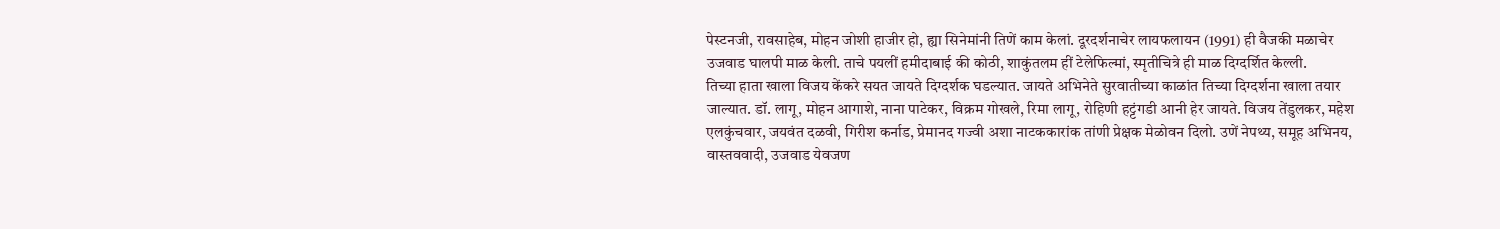पेस्टनजी, रावसाहेब, मोहन जोशी हाजीर हो, ह्या सिनेमांनी तिणें काम केलां. दूरदर्शनाचेर लायफलायन (1991) ही वैजकी मळाचेर उजवाड घालपी माळ केली. ताचे पयलीं हमीदाबाई की कोठी, शाकुंतलम हीं टेलेफिल्मां, स्मृतीचित्रे ही माळ दिग्दर्शित केल्ली.
तिच्या हाता खाला विजय केंकरे सयत जायते दिग्दर्शक घडल्यात. जायते अभिनेते सुरवातीच्या काळांत तिच्या दिग्दर्शना खाला तयार जाल्यात. डॉ. लागू, मोहन आगाशे, नाना पाटेकर, विक्रम गोखले, रिमा लागू, रोहिणी हट्टंगडी आनी हेर जायते. विजय तेंडुलकर, महेश एलकुंचवार, जयवंत दळवी, गिरीश कर्नाड, प्रेमानद गज्वी अशा नाटककारांक तांणी प्रेक्षक मेळोवन दिलो. उणें नेपथ्य, समूह अभिनय, वास्तववादी, उजवाड येवजण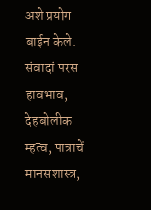अशे प्रयोग बाईन केले. संवादां परस हावभाव, देहबोलीक म्हत्व, पात्राचें मानसशास्त्र,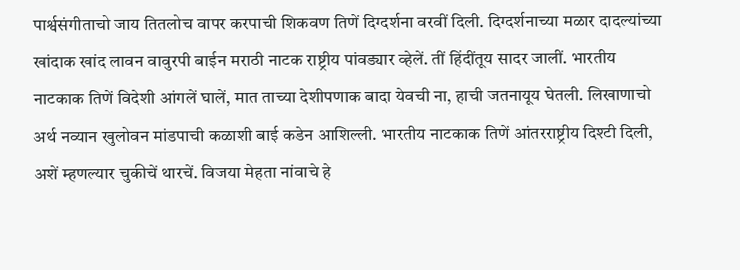पार्श्वसंगीताचो जाय तितलोच वापर करपाची शिकवण तिणें दिग्दर्शना वरवीं दिली. दिग्दर्शनाच्या मळार दादल्यांच्या खांदाक खांद लावन वावुरपी बाईन मराठी नाटक राष्ट्रीय पांवड्यार व्हेलें. तीं हिंदींतूय सादर जालीं. भारतीय नाटकाक तिणें विदेशी आंगलें घालें, मात ताच्या देशीपणाक बादा येवची ना, हाची जतनायूय घेतली. लिखाणाचो अर्थ नव्यान खुलोवन मांडपाची कळाशी बाई कडेन आशिल्ली. भारतीय नाटकाक तिणें आंतरराष्ट्रीय दिश्टी दिली, अशें म्हणल्यार चुकीचें थारचें. विजया मेहता नांवाचे हे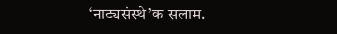‘नाट्यसंस्थे’क सलाम.